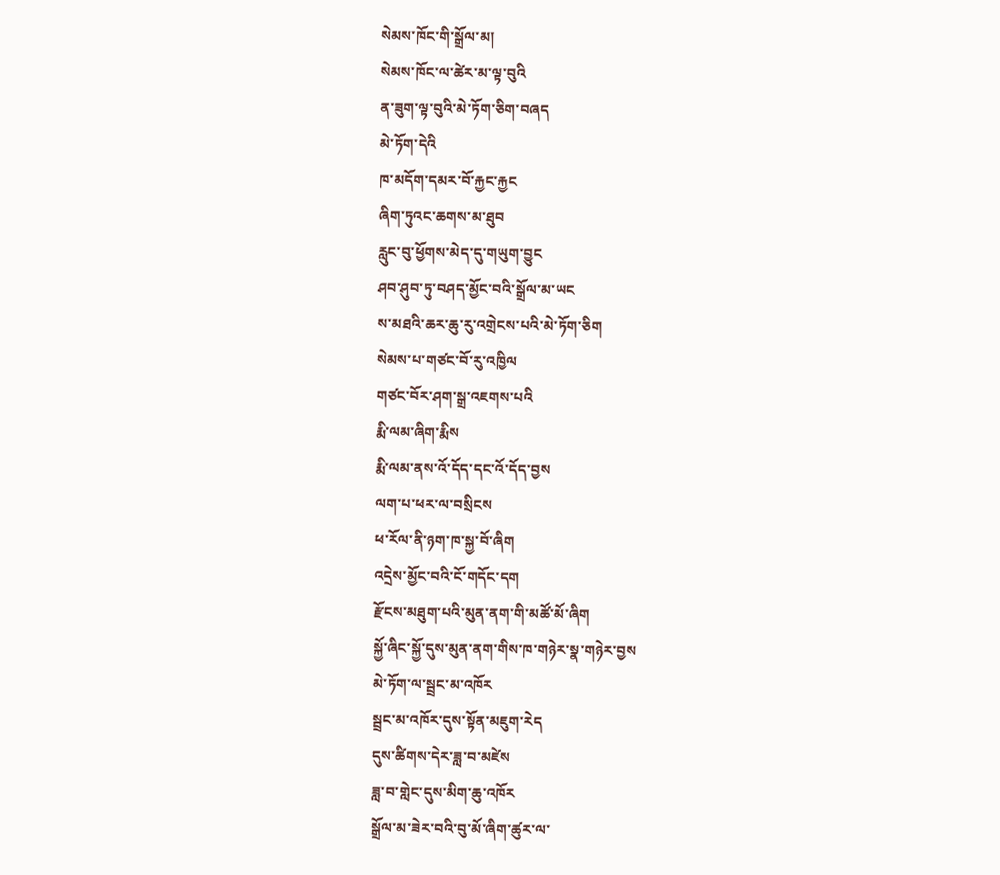སེམས་ཁོང་གི་སྒྲོལ་མ།
སེམས་ཁོང་ལ་ཚེར་མ་ལྟ་བུའི
ན་ཟུག་ལྟ་བུའི་མེ་ཏོག་ཅིག་བཞད
མེ་ཏོག་དེའི
ཁ་མདོག་དམར་བོ་རྐྱང་རྐྱང
ཞིག་ཏུའང་ཆགས་མ་ཐུབ
རླུང་བུ་ཕྱོགས་མེད་དུ་གཡུག་བྱུང
ཤབ་ཤུབ་ཏུ་བཤད་མྱོང་བའི་སྒྲོལ་མ་ཡང
ས་མཐའི་ཆར་ཆུ་རུ་འགྲེངས་པའི་མེ་ཏོག་ཅིག
སེམས་པ་གཙང་བོ་རུ་འཁྱིལ
གཙང་བོར་ཤག་སྒྲ་འཇགས་པའི
རྨི་ལམ་ཞིག་རྨིས
རྨི་ལམ་ནས་འོ་དོད་དང་འོ་དོད་བྱས
ལག་པ་ཕར་ལ་བསྲིངས
ཕ་རོལ་ནི་ཉག་ཁ་སྐྱ་བོ་ཞིག
འདྲེས་མྱོང་བའི་ངོ་གདོང་དག
རྫོངས་མཐུག་པའི་མུན་ནག་གི་མཚོ་མོ་ཞིག
སྐྱོ་ཞིང་སྐྱོ་དུས་མུན་ནག་གིས་ཁ་གཉེར་སྣ་གཉེར་བྱས
མེ་ཏོག་ལ་སྦྲང་མ་འཁོར
སྦྲང་མ་འཁོར་དུས་སྟོན་མཇུག་རེད
དུས་ཚིགས་དེར་ཟླ་བ་མཛེས
ཟླ་བ་གླེང་དུས་མིག་ཆུ་འཁོར
སྒྲོལ་མ་ཟེར་བའི་བུ་མོ་ཞིག་ཚུར་ལ་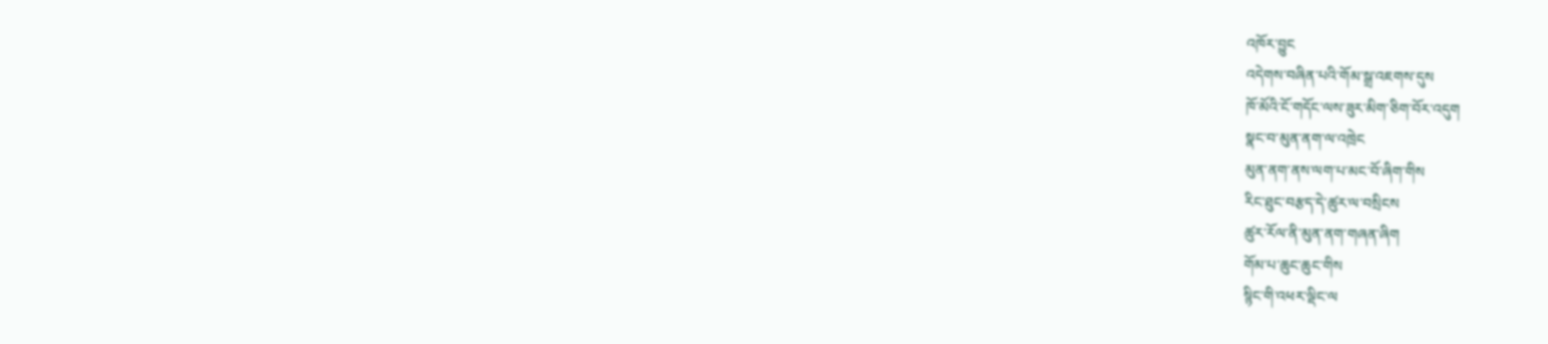འཁོར་བྱུང
འདེགས་བཞིན་པའི་གོམ་སྒྲ་འཇགས་དུས
ཁོ་མོའི་ངོ་གདོང་ལས་ཟུར་མིག་ཅིག་བོར་འདུག
སྣང་བ་མུན་ནག་ལ་འཁྲེང
མུན་ནག་ནས་ལག་པ་མང་བོ་ཞིག་གིས
རིང་ཐུང་བརྩད་དེ་ཚུར་ལ་བསྲིངས
ཚུར་རོལ་ནི་མུན་ནག་གཞན་ཞིག
གོམ་པ་ཆུང་ཆུང་གིས
སྙིང་གི་འཕར་ལྡིང་ལ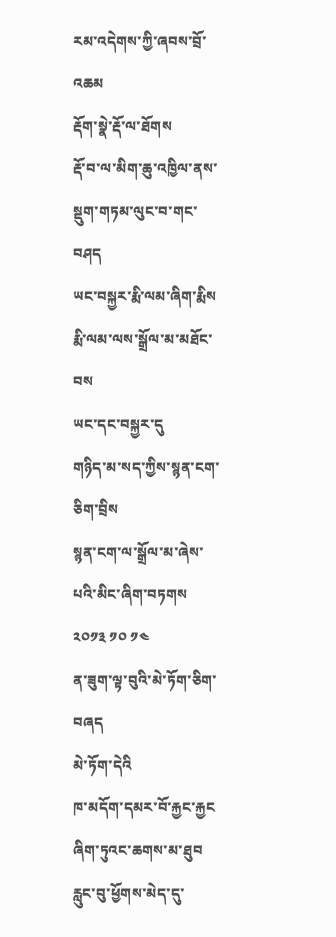རམ་འདེགས་ཀྱི་ཞབས་བྲོ་འཆམ
རྡོག་སྣེ་རྡོ་ལ་ཐོགས
རྡོ་བ་ལ་མིག་ཆུ་འཁྱིལ་ནས་སྡུག་གཏམ་ལུང་བ་གང་བཤད
ཡང་བསྐྱར་རྨི་ལམ་ཞིག་རྨིས
རྨི་ལམ་ལས་སྒྲོལ་མ་མཐོང་བས
ཡང་དང་བསྐྱར་དུ
གཉིད་མ་སད་ཀྱིས་སྙན་ངག་ཅིག་བྲིས
སྙན་ངག་ལ་སྒྲོལ་མ་ཞེས་པའི་མིང་ཞིག་བཏགས
༢༠༡༣ ༡༠ ༡༤
ན་ཟུག་ལྟ་བུའི་མེ་ཏོག་ཅིག་བཞད
མེ་ཏོག་དེའི
ཁ་མདོག་དམར་བོ་རྐྱང་རྐྱང
ཞིག་ཏུའང་ཆགས་མ་ཐུབ
རླུང་བུ་ཕྱོགས་མེད་དུ་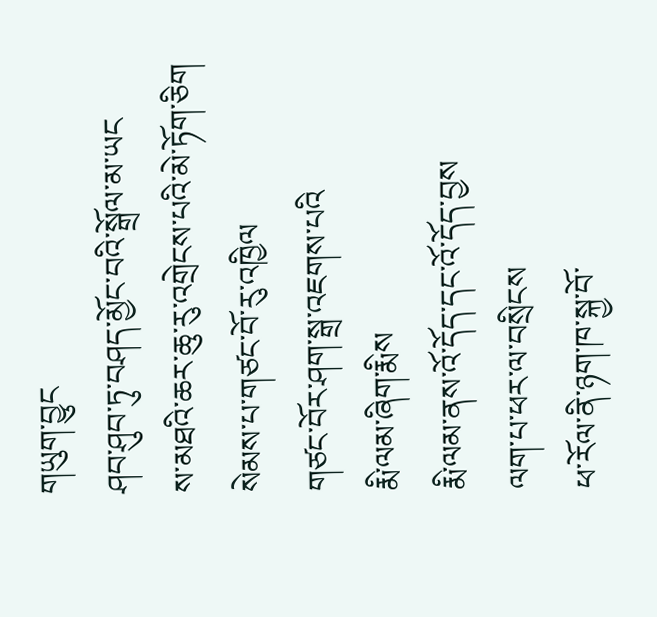གཡུག་བྱུང
ཤབ་ཤུབ་ཏུ་བཤད་མྱོང་བའི་སྒྲོལ་མ་ཡང
ས་མཐའི་ཆར་ཆུ་རུ་འགྲེངས་པའི་མེ་ཏོག་ཅིག
སེམས་པ་གཙང་བོ་རུ་འཁྱིལ
གཙང་བོར་ཤག་སྒྲ་འཇགས་པའི
རྨི་ལམ་ཞིག་རྨིས
རྨི་ལམ་ནས་འོ་དོད་དང་འོ་དོད་བྱས
ལག་པ་ཕར་ལ་བསྲིངས
ཕ་རོལ་ནི་ཉག་ཁ་སྐྱ་བོ་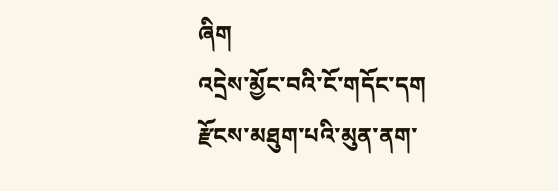ཞིག
འདྲེས་མྱོང་བའི་ངོ་གདོང་དག
རྫོངས་མཐུག་པའི་མུན་ནག་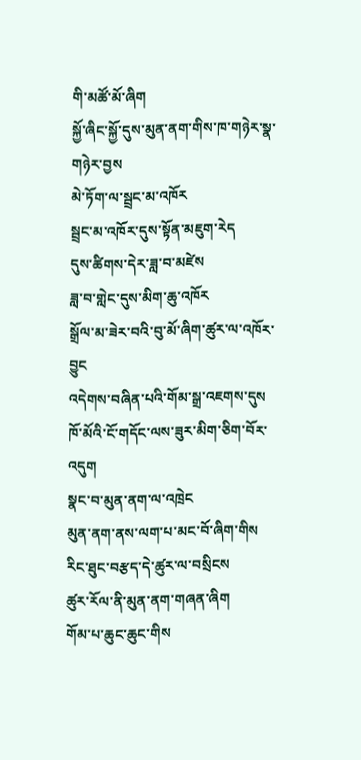གི་མཚོ་མོ་ཞིག
སྐྱོ་ཞིང་སྐྱོ་དུས་མུན་ནག་གིས་ཁ་གཉེར་སྣ་གཉེར་བྱས
མེ་ཏོག་ལ་སྦྲང་མ་འཁོར
སྦྲང་མ་འཁོར་དུས་སྟོན་མཇུག་རེད
དུས་ཚིགས་དེར་ཟླ་བ་མཛེས
ཟླ་བ་གླེང་དུས་མིག་ཆུ་འཁོར
སྒྲོལ་མ་ཟེར་བའི་བུ་མོ་ཞིག་ཚུར་ལ་འཁོར་བྱུང
འདེགས་བཞིན་པའི་གོམ་སྒྲ་འཇགས་དུས
ཁོ་མོའི་ངོ་གདོང་ལས་ཟུར་མིག་ཅིག་བོར་འདུག
སྣང་བ་མུན་ནག་ལ་འཁྲེང
མུན་ནག་ནས་ལག་པ་མང་བོ་ཞིག་གིས
རིང་ཐུང་བརྩད་དེ་ཚུར་ལ་བསྲིངས
ཚུར་རོལ་ནི་མུན་ནག་གཞན་ཞིག
གོམ་པ་ཆུང་ཆུང་གིས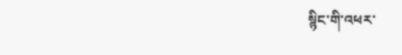སྙིང་གི་འཕར་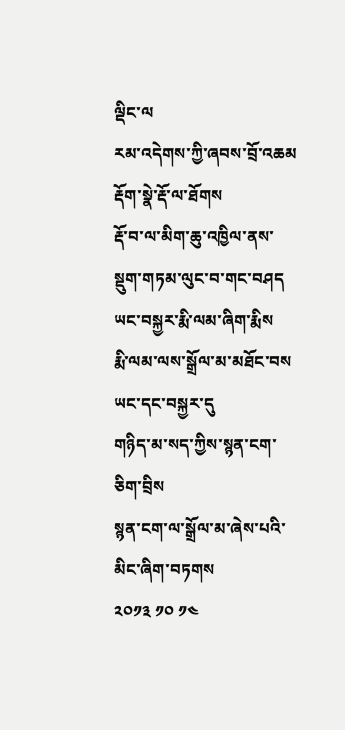ལྡིང་ལ
རམ་འདེགས་ཀྱི་ཞབས་བྲོ་འཆམ
རྡོག་སྣེ་རྡོ་ལ་ཐོགས
རྡོ་བ་ལ་མིག་ཆུ་འཁྱིལ་ནས་སྡུག་གཏམ་ལུང་བ་གང་བཤད
ཡང་བསྐྱར་རྨི་ལམ་ཞིག་རྨིས
རྨི་ལམ་ལས་སྒྲོལ་མ་མཐོང་བས
ཡང་དང་བསྐྱར་དུ
གཉིད་མ་སད་ཀྱིས་སྙན་ངག་ཅིག་བྲིས
སྙན་ངག་ལ་སྒྲོལ་མ་ཞེས་པའི་མིང་ཞིག་བཏགས
༢༠༡༣ ༡༠ ༡༤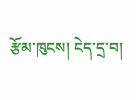རྩོམ་ཁུངས། ངེད་དྲ་བ།